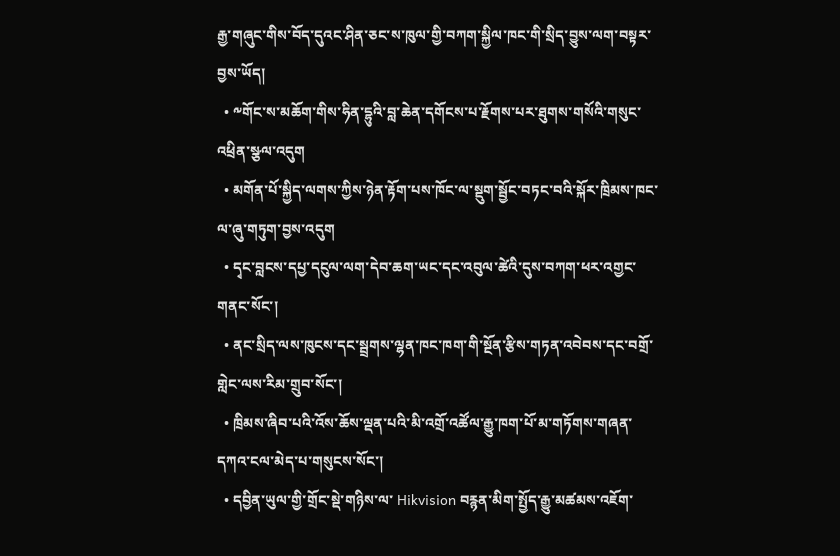རྒྱ་གཞུང་གིས་བོད་དུའང་ཤིན་ཅང་ས་ཁུལ་གྱི་བཀག་སྐྱིལ་ཁང་གི་སྲིད་བྱུས་ལག་བསྟར་བྱས་ཡོད།
  • ༸གོང་ས་མཆོག་གིས་ཧིན་དྷུའི་བླ་ཆེན་དགོངས་པ་རྗོགས་པར་ཐུགས་གསོའི་གསུང་འཕྲིན་སྩལ་འདུག
  • མགོན་པོ་སྐྱིད་ལགས་ཀྱིས་ཉེན་རྟོག་པས་ཁོང་ལ་སྡུག་སྦྱོང་བཏང་བའི་སྐོར་ཁྲིམས་ཁང་ལ་ཞུ་གཏུག་བྱས་འདུག
  • དྭང་བླངས་དཔྱ་དངུལ་ལག་དེབ་ཆག་ཡང་དང་འབུལ་ཚེའི་དུས་བཀག་ཕར་འགྱང་གནང་སོང་།
  • ནང་སྲིད་ལས་ཁུངས་དང་སྦྲགས་ལྷན་ཁང་ཁག་གི་སྔོན་རྩིས་གཏན་འབེབས་དང་བགྲོ་གླེང་ལས་རིམ་གྲུབ་སོང་།
  • ཁྲིམས་ཞིབ་པའི་འོས་ཆོས་ལྡན་པའི་མི་འགྲོ་འཚོལ་རྒྱུ་ཁག་པོ་མ་གཏོགས་གཞན་དཀའ་ངལ་མེད་པ་གསུངས་སོང་།
  • དབྱིན་ཡུལ་གྱི་གྲོང་སྡེ་གཉིས་ལ་ Hikvision བརྙན་མིག་སྤྱོད་རྒྱུ་མཚམས་འཇོག་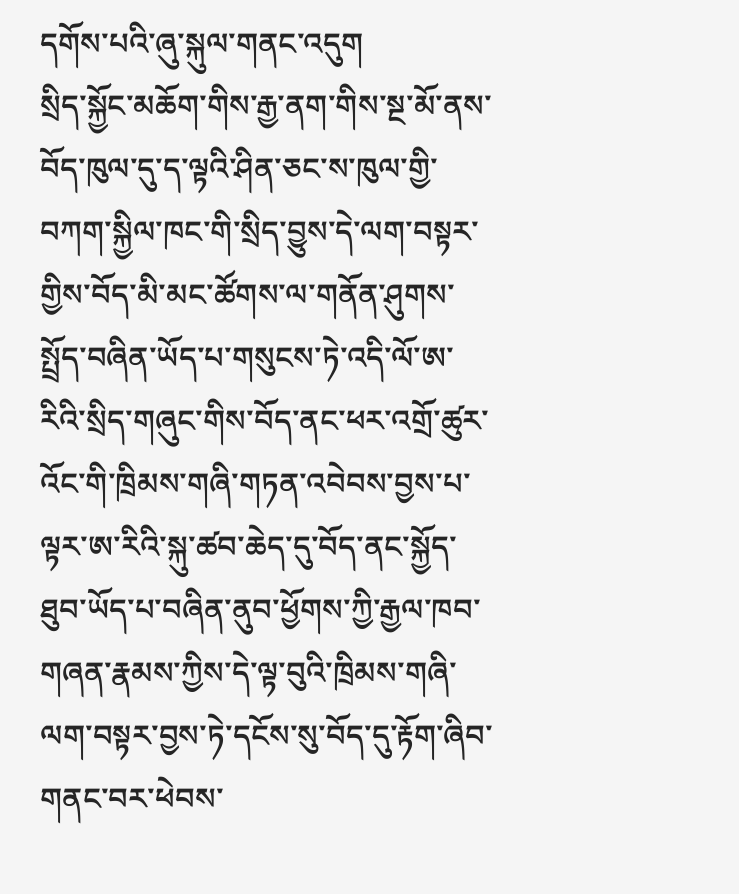དགོས་པའི་ཞུ་སྐུལ་གནང་འདུག
སྲིད་སྐྱོང་མཆོག་གིས་རྒྱ་ནག་གིས་སྔ་མོ་ནས་བོད་ཁུལ་དུ་ད་ལྟའི་ཤིན་ཅང་ས་ཁུལ་གྱི་བཀག་སྐྱིལ་ཁང་གི་སྲིད་བྱུས་དེ་ལག་བསྟར་གྱིས་བོད་མི་མང་ཚོགས་ལ་གནོན་ཤུགས་སྤྲོད་བཞིན་ཡོད་པ་གསུངས་ཏེ་འདི་ལོ་ཨ་རིའི་སྲིད་གཞུང་གིས་བོད་ནང་ཕར་འགྲོ་ཚུར་འོང་གི་ཁྲིམས་གཞི་གཏན་འབེབས་བྱས་པ་ལྟར་ཨ་རིའི་སྐུ་ཚབ་ཆེད་དུ་བོད་ནང་སྐྱོད་ཐུབ་ཡོད་པ་བཞིན་ནུབ་ཕྱོགས་ཀྱི་རྒྱལ་ཁབ་གཞན་རྣམས་ཀྱིས་དེ་ལྟ་བུའི་ཁྲིམས་གཞི་ལག་བསྟར་བྱས་ཏེ་དངོས་སུ་བོད་དུ་རྟོག་ཞིབ་གནང་བར་ཕེབས་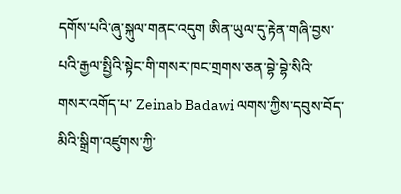དགོས་པའི་ཞུ་སྐུལ་གནང་འདུག ཨིན་ཡུལ་དུ་རྟེན་གཞི་བྱས་པའི་རྒྱལ་སྤྱིའི་སྟེང་གི་གསར་ཁང་གྲགས་ཅན་བྷེ་བྷེ་སིའི་ གསར་འགོད་པ་ Zeinab Badawi ལགས་ཀྱིས་དབུས་བོད་མིའི་སྒྲིག་འཛུགས་ཀྱི་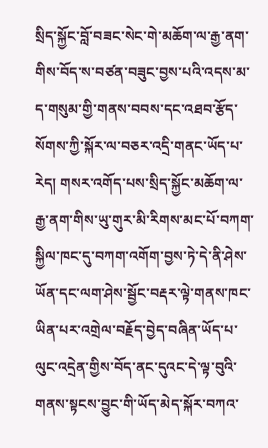སྲིད་སྐྱོང་བློ་བཟང་སེང་གེ་མཆོག་ལ་རྒྱ་ནག་གིས་བོད་ས་བཙན་བཟུང་བྱས་པའི་འདས་མ་ད་གསུམ་གྱི་གནས་བབས་དང་འཐབ་རྩོད་སོགས་ཀྱི་སྐོར་ལ་བཅར་འདྲི་གནང་ཡོད་པ་རེད། གསར་འགོད་པས་སྲིད་སྐྱོང་མཆོག་ལ་རྒྱ་ནག་གིས་ཡུ་གུར་མི་རིགས་མང་པོ་བཀག་སྐྱིལ་ཁང་དུ་བཀག་འགོག་བྱས་ཏེ་དེ་ནི་ཤེས་ཡོན་དང་ལག་ཤེས་སྦྱོང་བརྡར་ལྟེ་གནས་ཁང་ཡིན་པར་འགྲེལ་བརྗོད་བྱེད་བཞིན་ཡོད་པ་ལུང་འདྲེན་གྱིས་བོད་ནང་དུའང་དེ་ལྟ་བུའི་གནས་སྟངས་བྱུང་གི་ཡོད་མེད་སྐོར་བཀའ་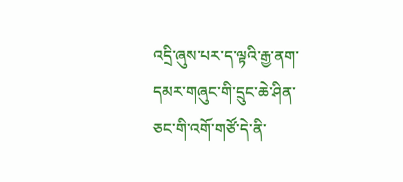འདྲི་ཞུས་པར་ད་ལྟའི་རྒྱ་ནག་དམར་གཞུང་གི་དྲུང་ཆེ་ཤིན་ཅང་གི་འགོ་གཙོ་དེ་ནི་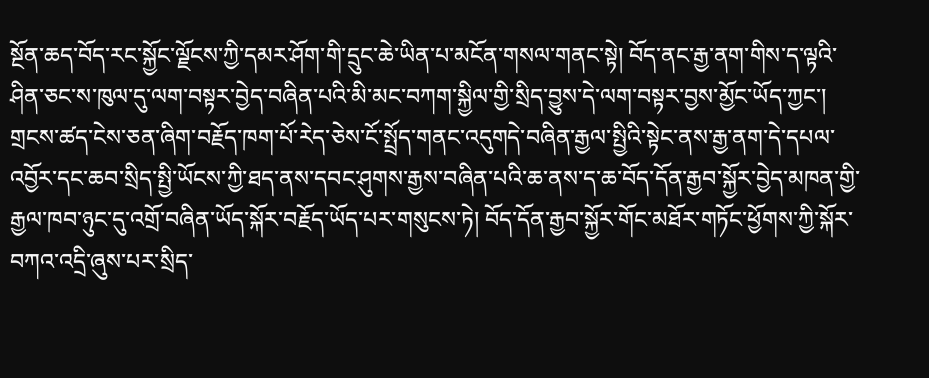སྔོན་ཆད་བོད་རང་སྐྱོང་ལྗོངས་ཀྱི་དམར་ཤོག་གི་དྲུང་ཆེ་ཡིན་པ་མངོན་གསལ་གནང་སྟེ། བོད་ནང་རྒྱ་ནག་གིས་ད་ལྟའི་ཤིན་ཅང་ས་ཁུལ་དུ་ལག་བསྟར་བྱེད་བཞིན་པའི་མི་མང་བཀག་སྐྱིལ་གྱི་སྲིད་བྱུས་དེ་ལག་བསྟར་བྱས་མྱོང་ཡོད་ཀྱང་། གྲངས་ཚད་ངེས་ཅན་ཞིག་བརྗོད་ཁག་པོ་རེད་ཅེས་ངོ་སྤྲོད་གནང་འདུགདེ་བཞིན་རྒྱལ་སྤྱིའི་སྟེང་ནས་རྒྱ་ནག་དེ་དཔལ་འབྱོར་དང་ཆབ་སྲིད་སྤྱི་ཡོངས་ཀྱི་ཐད་ནས་དབང་ཤུགས་རྒྱས་བཞིན་པའི་ཆ་ནས་ད་ཆ་བོད་དོན་རྒྱབ་སྐྱོར་བྱེད་མཁན་གྱི་རྒྱལ་ཁབ་ཉུང་དུ་འགྲོ་བཞིན་ཡོད་སྐོར་བརྗོད་ཡོད་པར་གསུངས་ཏེ། བོད་དོན་རྒྱབ་སྐྱོར་གོང་མཐོར་གཏོང་ཕྱོགས་ཀྱི་སྐོར་བཀའ་འདྲི་ཞུས་པར་སྲིད་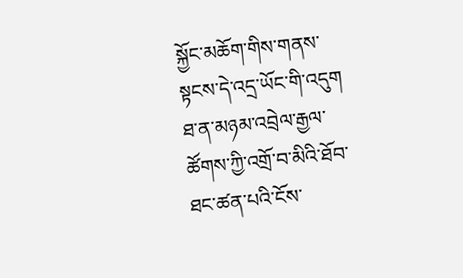སྐྱོང་མཆོག་གིས་གནས་སྟངས་དེ་འདྲ་ཡོང་གི་འདུག ཐ་ན་མཉམ་འབྲེལ་རྒྱལ་ཚོགས་ཀྱི་འགྲོ་བ་མིའི་ཐོབ་ཐང་ཚན་པའི་ངོས་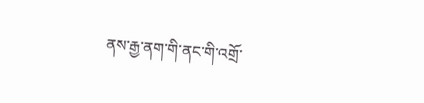ནས་རྒྱ་ནག་གི་ནང་གི་འགྲོ་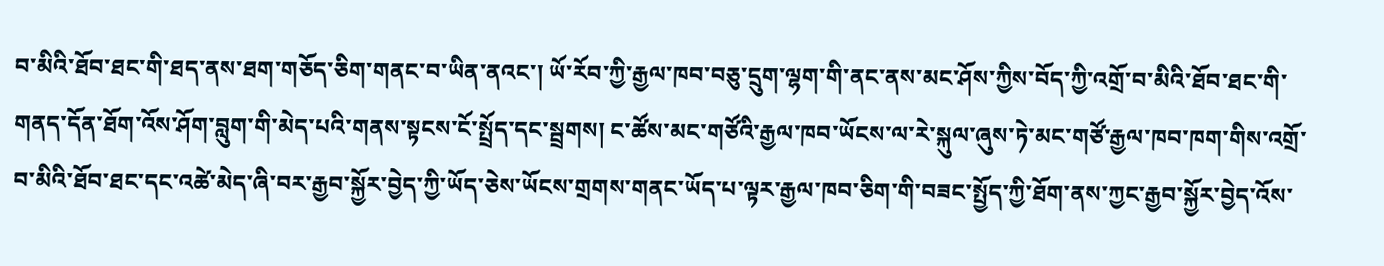བ་མིའི་ཐོབ་ཐང་གི་ཐད་ནས་ཐག་གཅོད་ཅིག་གནང་བ་ཡིན་ནའང་། ཡོ་རོབ་ཀྱི་རྒྱལ་ཁབ་བཅུ་དྲུག་ལྷག་གི་ནང་ནས་མང་ཤོས་ཀྱིས་བོད་ཀྱི་འགྲོ་བ་མིའི་ཐོབ་ཐང་གི་གནད་དོན་ཐོག་འོས་ཤོག་བླུག་གི་མེད་པའི་གནས་སྟངས་ངོ་སྤྲོད་དང་སྦྲགས། ང་ཚོས་མང་གཙོའི་རྒྱལ་ཁབ་ཡོངས་ལ་རེ་སྐུལ་ཞུས་ཏེ་མང་གཙོ་རྒྱལ་ཁབ་ཁག་གིས་འགྲོ་བ་མིའི་ཐོབ་ཐང་དང་འཚེ་མེད་ཞི་བར་རྒྱབ་སྐྱོར་བྱེད་ཀྱི་ཡོད་ཅེས་ཡོངས་གྲགས་གནང་ཡོད་པ་ལྟར་རྒྱལ་ཁབ་ཅིག་གི་བཟང་སྤྱོད་ཀྱི་ཐོག་ནས་ཀྱང་རྒྱབ་སྐྱོར་བྱེད་འོས་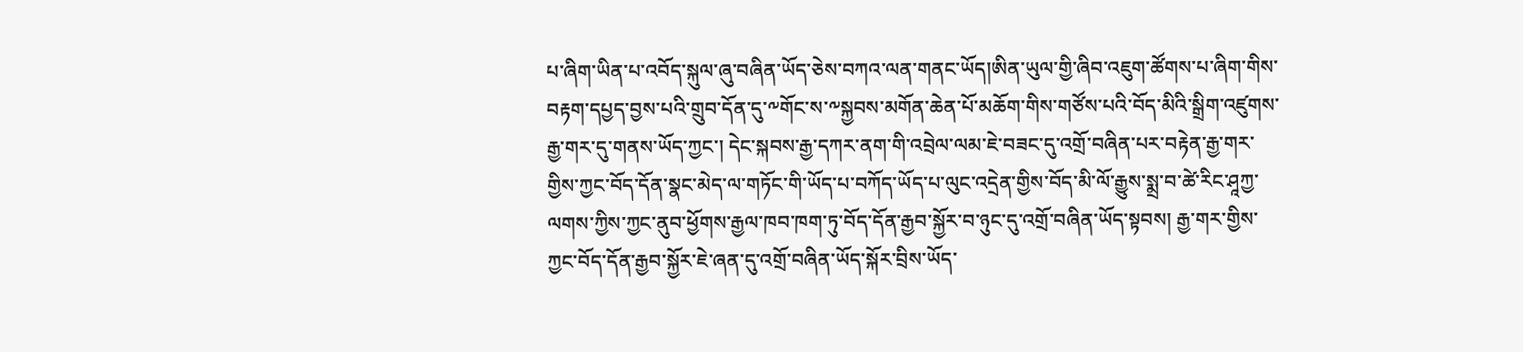པ་ཞིག་ཡིན་པ་འབོད་སྐུལ་ཞུ་བཞིན་ཡོད་ཅེས་བཀའ་ལན་གནང་ཡོད།ཨིན་ཡུལ་གྱི་ཞིབ་འཇུག་ཚོགས་པ་ཞིག་གིས་བརྟག་དཔྱད་བྱས་པའི་གྲུབ་དོན་དུ་༸གོང་ས་༸སྐྱབས་མགོན་ཆེན་པོ་མཆོག་གིས་གཙོས་པའི་བོད་མིའི་སྒྲིག་འཛུགས་རྒྱ་གར་དུ་གནས་ཡོད་ཀྱང་། དེང་སྐབས་རྒྱ་དཀར་ནག་གི་འབྲེལ་ལམ་ཇེ་བཟང་དུ་འགྲོ་བཞིན་པར་བརྟེན་རྒྱ་གར་གྱིས་ཀྱང་བོད་དོན་སྣང་མེད་ལ་གཏོང་གི་ཡོད་པ་བཀོད་ཡོད་པ་ལུང་འདྲེན་གྱིས་བོད་མི་ལོ་རྒྱུས་སྨྲ་བ་ཚེ་རིང་ཤཱཀྱ་ལགས་ཀྱིས་ཀྱང་ནུབ་ཕྱོགས་རྒྱལ་ཁབ་ཁག་ཏུ་བོད་དོན་རྒྱབ་སྐྱོར་བ་ཉུང་དུ་འགྲོ་བཞིན་ཡོད་སྟབས། རྒྱ་གར་གྱིས་ཀྱང་བོད་དོན་རྒྱབ་སྐྱོར་ཇེ་ཞན་དུ་འགྲོ་བཞིན་ཡོད་སྐོར་བྲིས་ཡོད་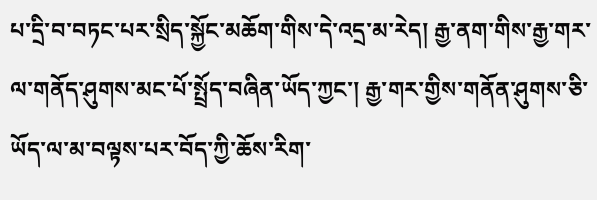པ་དྲི་བ་བཏང་པར་སྲིད་སྐྱོང་མཆོག་གིས་དེ་འདྲ་མ་རེད། རྒྱ་ནག་གིས་རྒྱ་གར་ལ་གནོད་ཤུགས་མང་པོ་སྤྲོད་བཞིན་ཡོད་ཀྱང་། རྒྱ་གར་གྱིས་གནོན་ཤུགས་ཅི་ཡོད་ལ་མ་བལྟས་པར་བོད་ཀྱི་ཆོས་རིག་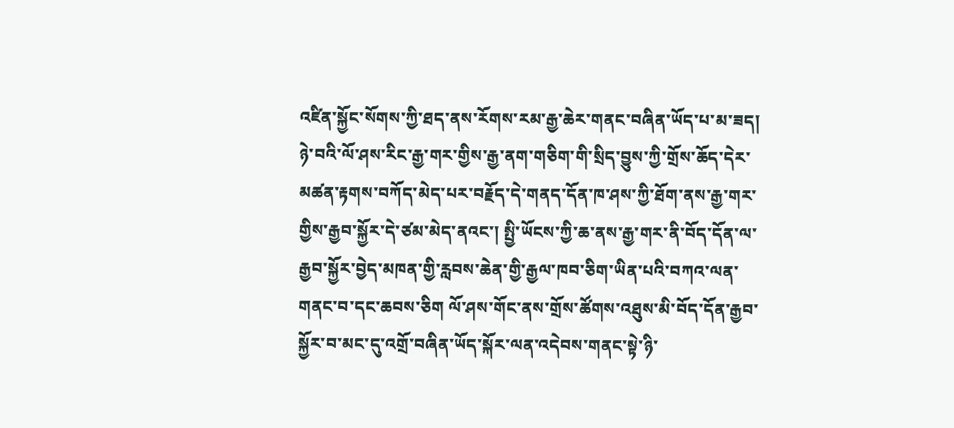འཛིན་སྐྱོང་སོགས་ཀྱི་ཐད་ནས་རོགས་རམ་རྒྱ་ཆེར་གནང་བཞིན་ཡོད་པ་མ་ཟད། ཉེ་བའི་ལོ་ཤས་རིང་རྒྱ་གར་གྱིས་རྒྱ་ནག་གཅིག་གི་སྲིད་བྱུས་ཀྱི་གྲོས་ཆོད་དེར་མཚན་རྟགས་བཀོད་མེད་པར་བརྗོད་དེ་གནད་དོན་ཁ་ཤས་ཀྱི་ཐོག་ནས་རྒྱ་གར་གྱིས་རྒྱབ་སྐྱོར་དེ་ཙམ་མེད་ནའང་། སྤྱི་ཡོངས་ཀྱི་ཆ་ནས་རྒྱ་གར་ནི་བོད་དོན་ལ་རྒྱབ་སྐྱོར་བྱེད་མཁན་གྱི་རླབས་ཆེན་གྱི་རྒྱལ་ཁབ་ཅིག་ཡིན་པའི་བཀའ་ལན་གནང་བ་དང་ཆབས་ཅིག ལོ་ཤས་གོང་ནས་གྲོས་ཚོགས་འཐུས་མི་བོད་དོན་རྒྱབ་སྐྱོར་བ་མང་དུ་འགྲོ་བཞིན་ཡོད་སྐོར་ལན་འདེབས་གནང་སྟེ་ཉི་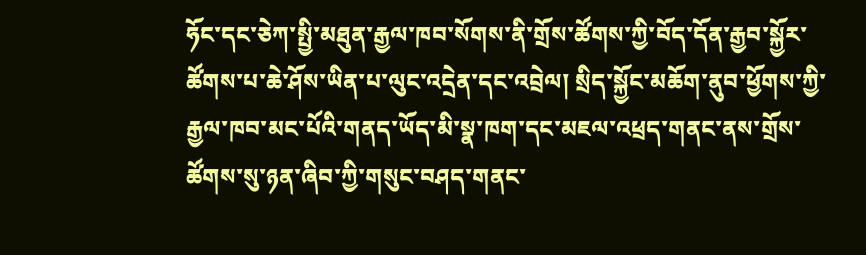ཧོང་དང་ཅེཀ་སྤྱི་མཐུན་རྒྱལ་ཁབ་སོགས་ནི་གྲོས་ཚོགས་ཀྱི་བོད་དོན་རྒྱབ་སྐྱོར་ཚོགས་པ་ཆེ་ཤོས་ཡིན་པ་ལུང་འདྲེན་དང་འབྲེལ། སྲིད་སྐྱོང་མཆོག་ནུབ་ཕྱོགས་ཀྱི་རྒྱལ་ཁབ་མང་པོའི་གནད་ཡོད་མི་སྣ་ཁག་དང་མཇལ་འཕྲད་གནང་ནས་གྲོས་ཚོགས་སུ་ཉན་ཞིབ་ཀྱི་གསུང་བཤད་གནང་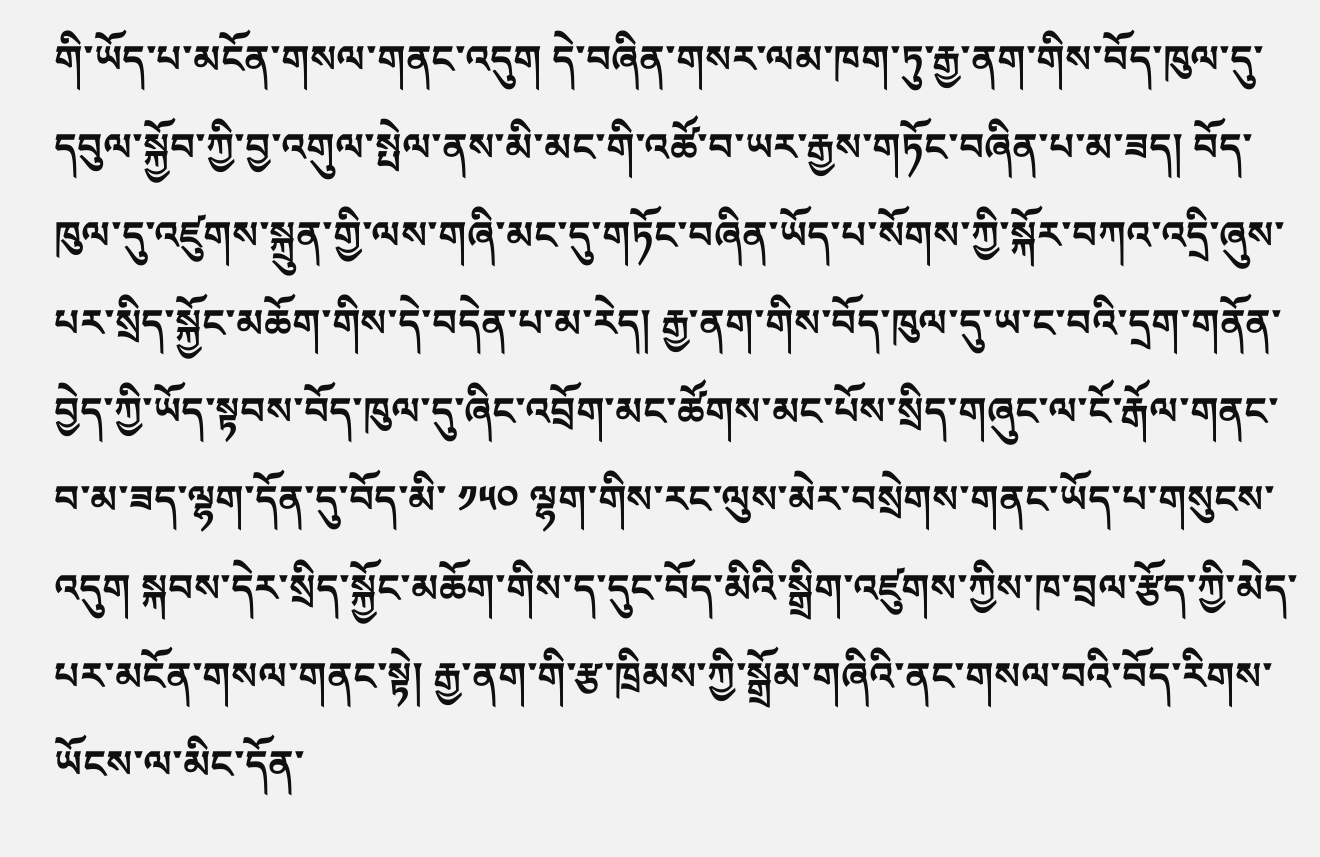གི་ཡོད་པ་མངོན་གསལ་གནང་འདུག དེ་བཞིན་གསར་ལམ་ཁག་ཏུ་རྒྱ་ནག་གིས་བོད་ཁུལ་དུ་དབུལ་སྐྱོབ་ཀྱི་བྱ་འགུལ་སྤེལ་ནས་མི་མང་གི་འཚོ་བ་ཡར་རྒྱས་གཏོང་བཞིན་པ་མ་ཟད། བོད་ཁུལ་དུ་འཛུགས་སྐྲུན་གྱི་ལས་གཞི་མང་དུ་གཏོང་བཞིན་ཡོད་པ་སོགས་ཀྱི་སྐོར་བཀའ་འདྲི་ཞུས་པར་སྲིད་སྐྱོང་མཆོག་གིས་དེ་བདེན་པ་མ་རེད། རྒྱ་ནག་གིས་བོད་ཁུལ་དུ་ཡ་ང་བའི་དྲག་གནོན་བྱེད་ཀྱི་ཡོད་སྟབས་བོད་ཁུལ་དུ་ཞིང་འབྲོག་མང་ཚོགས་མང་པོས་སྲིད་གཞུང་ལ་ངོ་རྒོལ་གནང་བ་མ་ཟད་ལྷག་དོན་དུ་བོད་མི་ ༡༥༠ ལྷག་གིས་རང་ལུས་མེར་བསྲེགས་གནང་ཡོད་པ་གསུངས་འདུག སྐབས་དེར་སྲིད་སྐྱོང་མཆོག་གིས་ད་དུང་བོད་མིའི་སྒྲིག་འཛུགས་ཀྱིས་ཁ་བྲལ་རྩོད་ཀྱི་མེད་པར་མངོན་གསལ་གནང་སྟེ། རྒྱ་ནག་གི་རྩ་ཁྲིམས་ཀྱི་སྒྲོམ་གཞིའི་ནང་གསལ་བའི་བོད་རིགས་ཡོངས་ལ་མིང་དོན་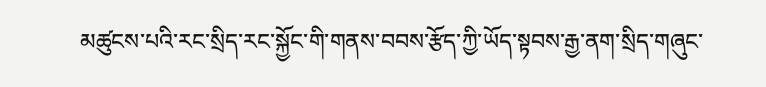མཚུངས་པའི་རང་སྲིད་རང་སྐྱོང་གི་གནས་བབས་རྩོད་ཀྱི་ཡོད་སྟབས་རྒྱ་ནག་སྲིད་གཞུང་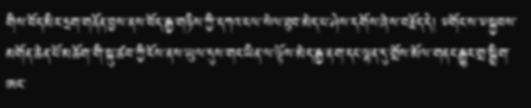གིས་བོད་མིར་དྲག་གནོན་བྱས་ནས་བོད་རྒྱ་གཉིས་ཀྱི་དཀའ་ངལ་སེལ་ཐུབ་མེད་པ་ཤེས་དགོས་ཞེས་བརྗོད་དེ། ༸གོང་ས་༸སྐྱབས་མགོན་ཆེན་པོ་མཆོག་གི་སྐུ་ཚབ་ཀྱི་ངོས་ནས་ཡུལ་དུས་གང་ཡིན་ལ་ལྟོས་མེད་རྒྱ་ནག་དང་ལྷན་དུ་གྲོས་མོལ་གནང་རྒྱུར་གྲ་སྒྲིག་ཨང་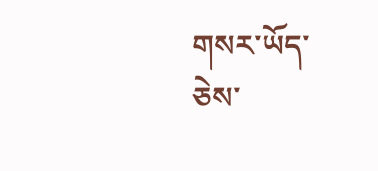གསར་ཡོད་ཅེས་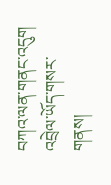བཀའ་ལན་གནང་འདུག
འབྲེལ་ཡོད་གསར་གནས།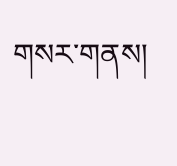གསར་གནས།